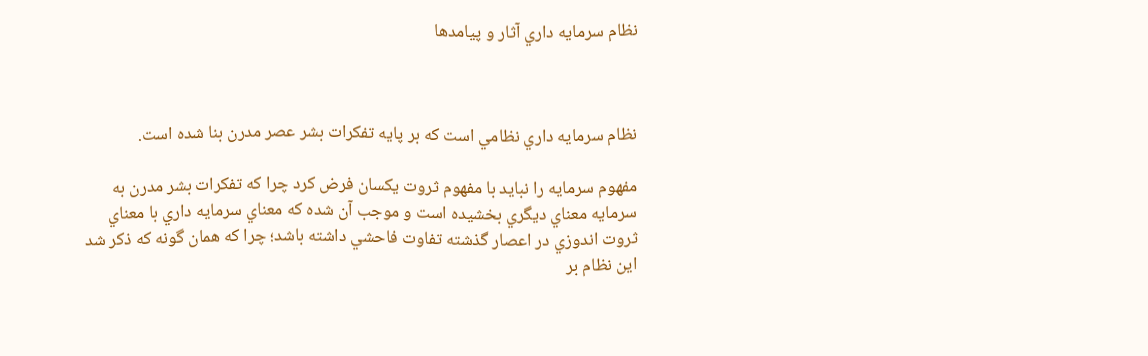نظام سرمايه داري آثار و پيامدها



نظام سرمايه داري نظامي است که بر پايه تفکرات بشر عصر مدرن بنا شده است.

مفهوم سرمايه را نبايد با مفهوم ثروت يکسان فرض کرد چرا که تفکرات بشر مدرن به سرمايه معناي ديگري بخشيده است و موجب آن شده که معناي سرمايه داري با معناي ثروت اندوزي در اعصار گذشته تفاوت فاحشي داشته باشد؛ چرا که همان گونه که ذکر شد اين نظام بر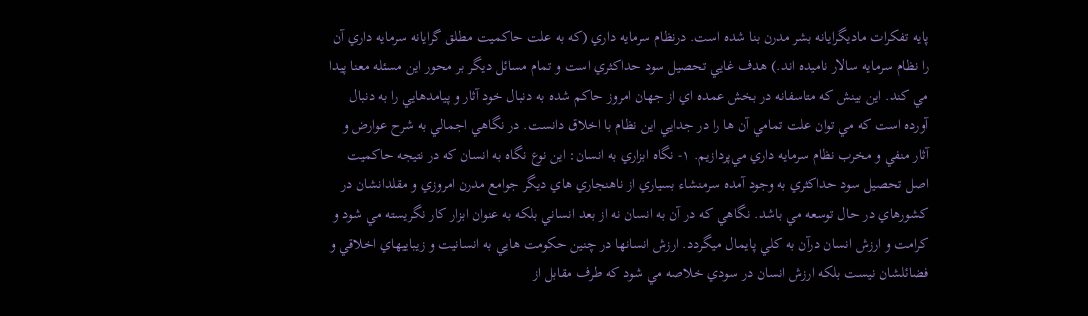پايه تفکرات ماديگرايانه بشر مدرن بنا شده است. درنظام سرمايه داري (که به علت حاکميت مطلق گرايانه سرمايه داري آن را نظام سرمايه سالار ناميده اند.) هدف غايي تحصيل سود حداکثري است و تمام مسائل ديگر بر محور اين مسئله معنا پيدا مي کند. اين بينش که متاسفانه در بخش عمده اي از جهان امروز حاکم شده به دنبال خود آثار و پيامدهايي را به دنبال آورده است که مي توان علت تمامي آن ها را در جدايي اين نظام با اخلاق دانست. در نگاهي اجمالي به شرح عوارض و آثار منفي و مخرب نظام سرمايه داري مي‌پردازيم. ۱- نگاه ابزاري به انسان: اين نوع نگاه به انسان که در نتيجه حاکميت اصل تحصيل سود حداکثري به وجود آمده سرمنشاء بسياري از ناهنجاري هاي ديگر جوامع مدرن امروزي و مقلدانشان در کشورهاي در حال توسعه مي باشد. نگاهي که در آن به انسان نه از بعد انساني بلکه به عنوان ابزار کار نگريسته مي شود و کرامت و ارزش انسان درآن به کلي پايمال ميگردد. ارزش انسانها در چنين حکومت هايي به انسانيت و زيباييهاي اخلاقي و فضائلشان نيست بلکه ارزش انسان در سودي خلاصه مي شود که طرف مقابل از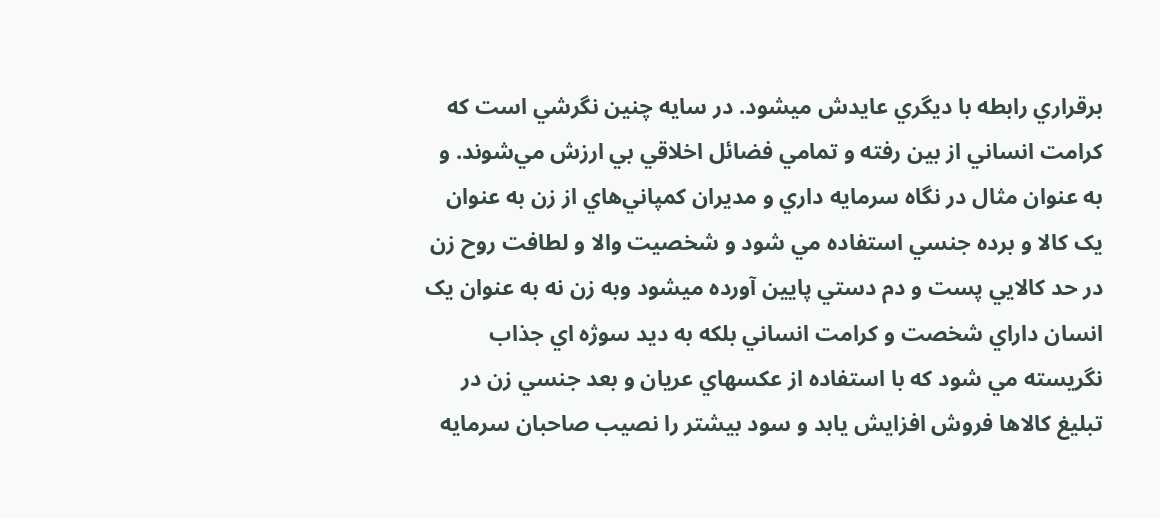برقراري رابطه با ديگري عايدش ميشود. در سايه چنين نگرشي است که کرامت انساني از بين رفته و تمامي فضائل اخلاقي بي ارزش مي‌شوند. و به عنوان مثال در نگاه سرمايه داري و مديران كمپاني‌هاي از زن به عنوان يک کالا و برده جنسي استفاده مي شود و شخصيت والا و لطافت روح زن در حد کالايي پست و دم دستي پايين آورده ميشود وبه زن نه به عنوان يک انسان داراي شخصت و کرامت انساني بلکه به ديد سوژه اي جذاب نگريسته مي شود که با استفاده از عکسهاي عريان و بعد جنسي زن در تبليغ کالاها فروش افزايش يابد و سود بيشتر را نصيب صاحبان سرمايه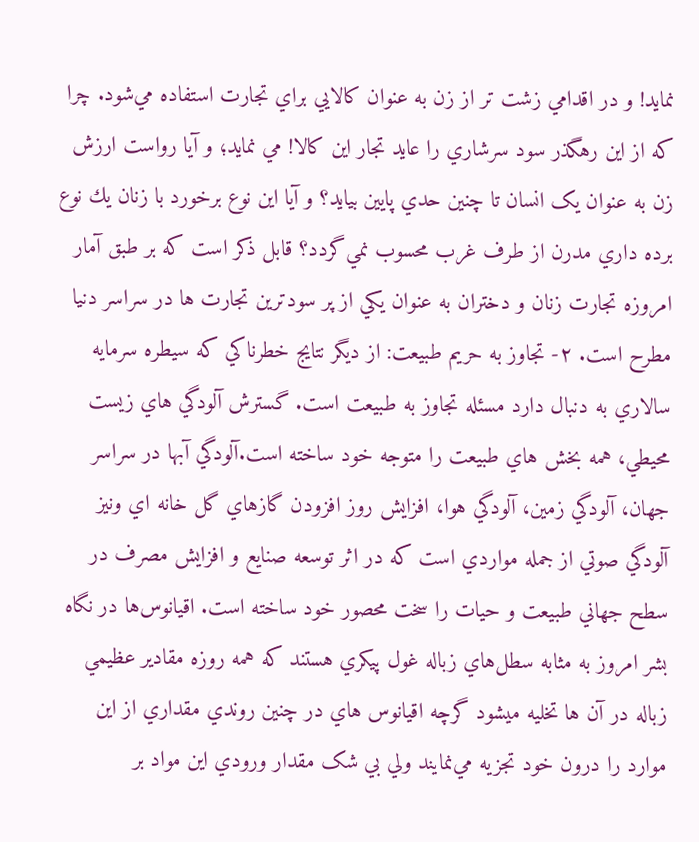نمايد! و در اقدامي زشت تر از زن به عنوان کالايي براي تجارت استفاده مي‌شود. چرا که از اين رهگذر سود سرشاري را عايد تجار اين کالا! مي نمايد؛ و آيا رواست ارزش زن به عنوان يک انسان تا چنين حدي پايين بيايد؟ و آيا اين نوع برخورد با زنان يك نوع برده داري مدرن از طرف غرب محسوب نمي‌گردد؟ قابل ذکر است که بر طبق آمار امروزه تجارت زنان و دختران به عنوان يکي از پر سودترين تجارت ها در سراسر دنيا مطرح است. ۲- تجاوز به حريم طبيعت: از ديگر نتايج خطرناکي که سيطره سرمايه سالاري به دنبال دارد مسئله تجاوز به طبيعت است. گسترش آلودگي هاي زيست محيطي، همه بخش هاي طبيعت را متوجه خود ساخته است.آلودگي آبها در سراسر جهان، آلودگي زمين، آلودگي هوا، افزايش روز افزودن گازهاي گل خانه اي ونيز آلودگي صوتي از جمله مواردي است که در اثر توسعه صنايع و افزايش مصرف در سطح جهاني طبيعت و حيات را سخت محصور خود ساخته است. اقيانوس‌ها در نگاه بشر امروز به مثابه سطل‌هاي زباله غول پيکري هستند که همه روزه مقادير عظيمي زباله در آن ها تخليه ميشود گرچه اقيانوس هاي در چنين روندي مقداري از اين موارد را درون خود تجزيه مي‌نمايند ولي بي شک مقدار ورودي اين مواد بر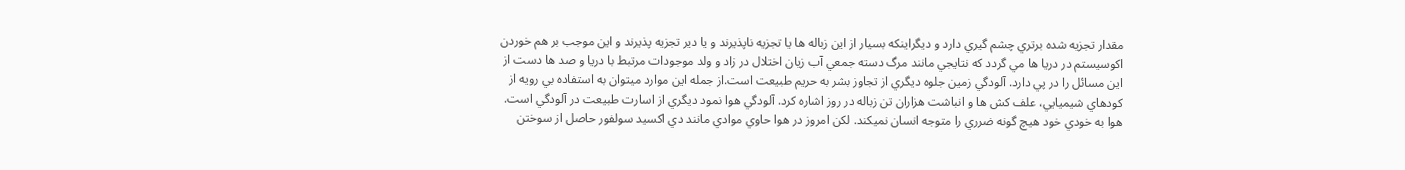مقدار تجزيه شده برتري چشم گيري دارد و ديگراينکه بسيار از اين زباله ها يا تجزيه ناپذيرند و يا دير تجزيه پذيرند و اين موجب بر هم خوردن اکوسيستم در دريا ها مي گردد که نتايجي مانند مرگ دسته جمعي آب زيان اختلال در زاد و ولد موجودات مرتبط با دريا و صد ها دست از اين مسائل را در پي دارد. آلودگي زمين جلوه ديگري از تجاوز بشر به حريم طبيعت است.از جمله اين موارد ميتوان به استفاده بي رويه از کودهاي شيميايي، علف کش ها و انباشت هزاران تن زباله در روز اشاره کرد. آلودگي هوا نمود ديگري از اسارت طبيعت در آلودگي است. هوا به خودي خود هيچ گونه ضرري را متوجه انسان نميکند. لکن امروز در هوا حاوي موادي مانند دي اکسيد سولفور حاصل از سوختن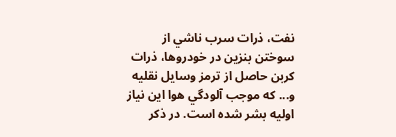نفت، ذرات سرب ناشي از سوختن بنزين در خودروها، ذرات کربن حاصل از ترمز وسايل نقليه و... كه موجب آلودگي هوا اين نياز اوليه بشر شده است. در ذكر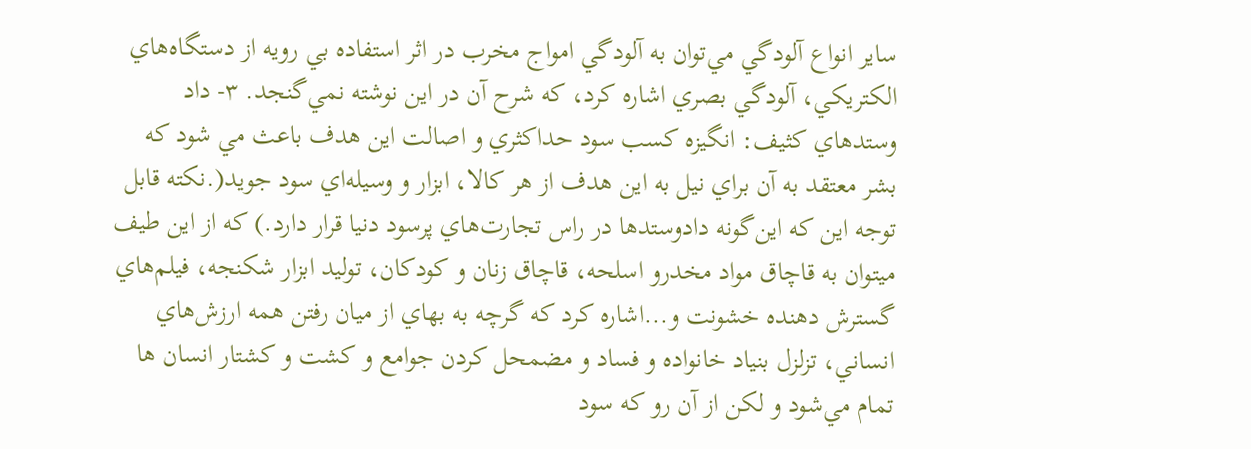ساير انواع آلودگي مي‌توان به آلودگي امواج مخرب در اثر استفاده بي رويه از دستگاه‌هاي الكتريكي، آلودگي بصري اشاره كرد، كه شرح آن در اين نوشته نمي‌گنجد. ۳- داد وستدهاي کثيف: انگيزه کسب سود حداکثري و اصالت اين هدف باعث مي شود كه بشر معتقد به آن براي نيل به اين هدف از هر كالا، ابزار و وسيله‌اي سود جويد(.نكته قابل توجه اين كه اين‌گونه دادوستدها در راس تجارت‌هاي پرسود دنيا قرار دارد.) كه از اين طيف ميتوان به قاچاق مواد مخدرو اسلحه، قاچاق زنان و كودكان، توليد ابزار شكنجه، فيلم‌هاي گسترش دهنده خشونت و...اشاره كرد كه گرچه به بهاي از ميان رفتن همه ارزش‌هاي انساني، تزلزل بنياد خانواده و فساد و مضمحل كردن جوامع و كشت و كشتار انسان ها تمام مي‌شود و لكن از آن رو كه سود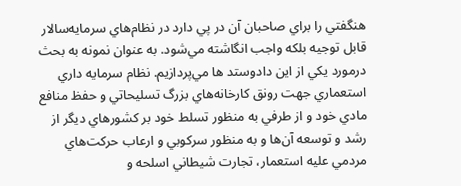هنگفتي را براي صاحبان آن در پي دارد در نظام‌هاي سرمايه‌سالار قابل توجيه بلكه واجب انگاشته مي‌شود. به عنوان نمونه به بحث درمورد يكي از اين دادوستد ها مي‌پردازيم. نظام سرمايه داري استعماري جهت رونق كارخانه‌هاي بزرگ تسليحاتي و حفظ منافع مادي خود و از طرفي به منظور تسلط خود بر كشورهاي ديگر از رشد و توسعه آن‌ها و به منظور سركوبي و ارعاب حركت‌هاي مردمي عليه استعمار، تجارت شيطاني اسلحه و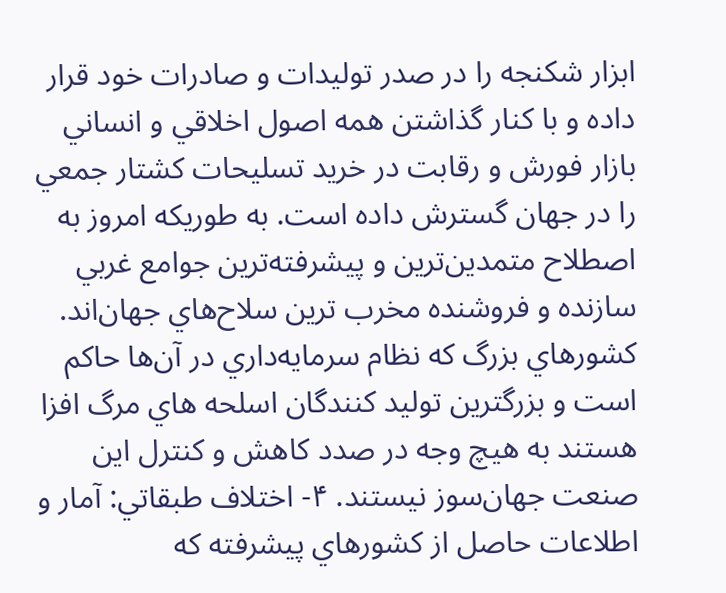ابزار شكنجه را در صدر توليدات و صادرات خود قرار داده‌ و با كنار گذاشتن همه اصول اخلاقي و انساني بازار فورش و رقابت در خريد تسليحات كشتار جمعي را در جهان گسترش داده است. به طوريكه امروز به اصطلاح متمدين‌ترين و پيشرفته‌ترين جوامع غربي سازنده و فروشنده مخرب ترين سلاح‌هاي جهان‌اند. كشورهاي بزرگ كه نظام سرمايه‌داري در آن‌ها حاكم است و بزرگترين توليد كنندگان اسلحه ‌هاي مرگ افزا هستند به هيچ وجه در صدد كاهش و كنترل اين صنعت جهان‌سوز نيستند. ۴- اختلاف طبقاتي: آمار و اطلاعات حاصل از كشورهاي پيشرفته كه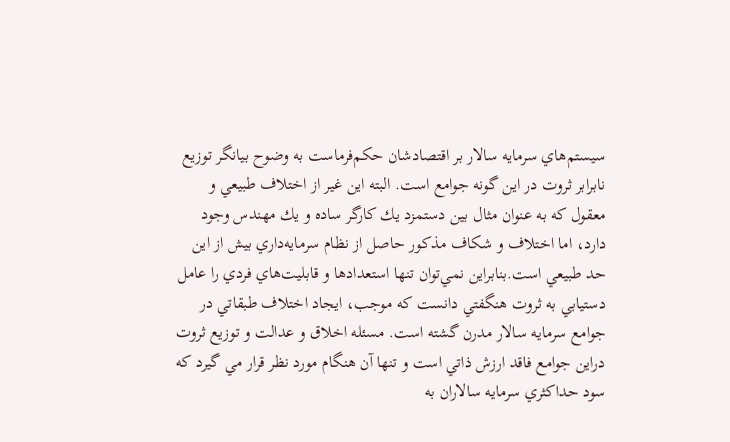سيستم‌هاي سرمايه سالار بر اقتصادشان حكم‌فرماست به وضوح بيانگر توزيع نابرابر ثروت در اين گونه جوامع است. البته اين غير از اختلاف طبيعي و معقول كه به عنوان مثال بين دستمزد يك كارگر ساده و يك مهندس وجود دارد، اما اختلاف و شكاف مذكور حاصل از نظام سرمايه‌داري بيش از اين حد طبيعي است.بنابراين نمي‌توان تنها استعدادها و قابليت‌هاي فردي را عامل دستيابي به ثروت هنگفتي دانست كه موجب، ايجاد اختلاف طبقاتي در جوامع سرمايه سالار مدرن گشته است. مسئله اخلاق و عدالت و توزيع ثروت دراين جوامع فاقد ارزش ذاتي است و تنها آن هنگام مورد نظر قرار مي گيرد كه سود حداكثري سرمايه سالاران به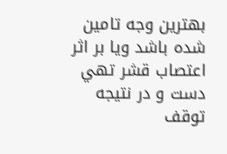بهترين وجه تامين شده باشد ويا بر اثر اعتصاب قشر تهي دست و در نتيجه توقف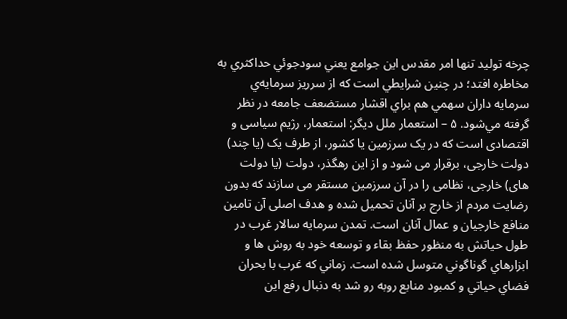چرخه توليد تنها امر مقدس اين جوامع يعني سودجوئي حداكثري به مخاطره افتد؛ در چنين شرايطي است كه از سرريز سرمايه‌ي سرمايه داران سهمي هم براي اقشار مستضعف جامعه در نظر گرفته مي‌شود. ۵ – استعمار ملل ديگر: استعمار، رژيم سياسی و اقتصادی است که در يک سرزمين يا کشور، از طرف يک (يا چند) دولت خارجی، برقرار می شود و از اين رهگذر، دولت (يا دولت های) خارجی، نظامی را در آن سرزمين مستقر می سازند که بدون رضايت مردم از خارج بر آنان تحميل شده و هدف اصلی آن تامين منافع خارجيان و عمال آنان است. تمدن سرمايه سالار غرب در طول حياتش به منظور حفظ بقاء و توسعه خود به روش ها و ابزارهاي گوناگوني متوسل شده است. زماني كه غرب با بحران فضاي حياتي و كمبود منابع روبه رو شد به دنبال رفع اين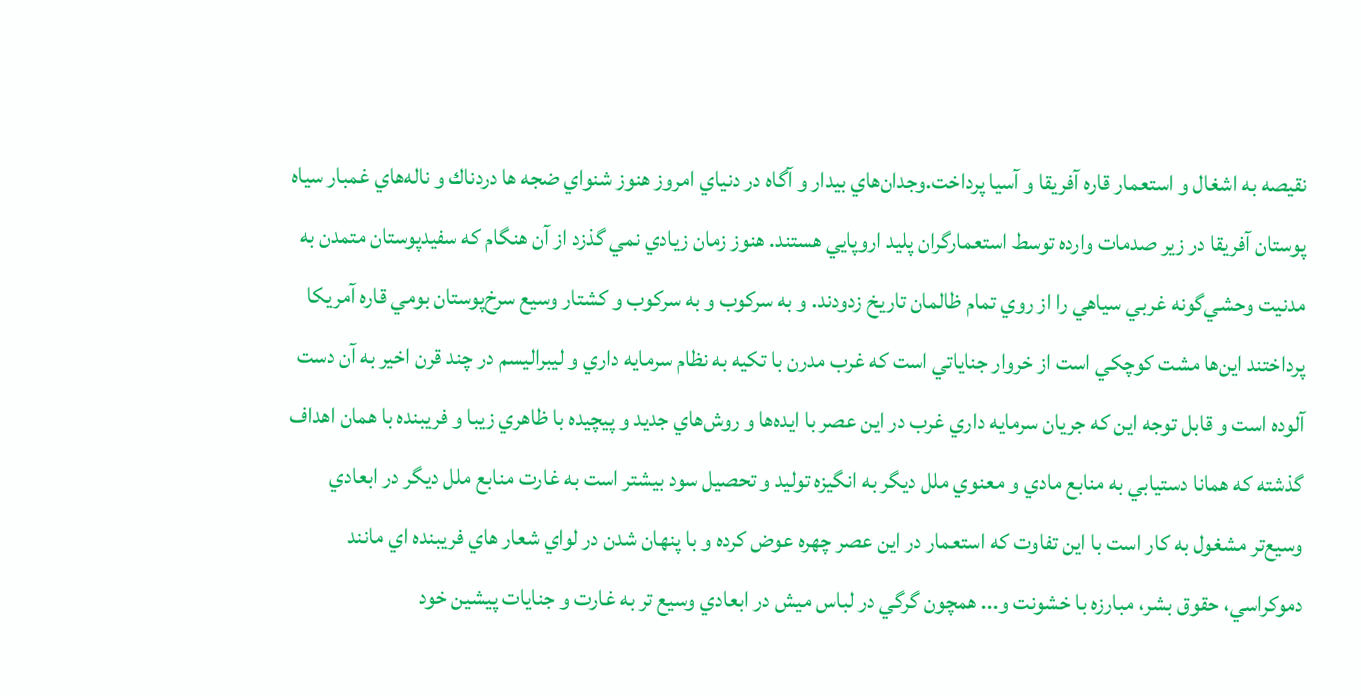نقيصه به اشغال و استعمار قاره آفريقا و آسيا پرداخت.وجدان‌هاي بيدار و آگاه در دنياي امروز هنوز شنواي ضجه ها دردناك و ناله‌هاي غمبار سياه پوستان آفريقا در زير صدمات وارده توسط استعمارگران پليد اروپايي هستند. هنوز زمان زيادي نمي گذزد از آن هنگام كه سفيد‌پوستان متمدن به مدنيت وحشي‌گونه غربي سياهي را از روي تمام ظالمان تاريخ زدودند. و به سركوب و به سركوب و كشتار وسيع سرخ‌پوستان بومي قاره آمريكا پرداختند اين‌ها مشت كوچكي است از خروار جناياتي است كه غرب مدرن با تكيه به نظام سرمايه داري و ليبراليسم در چند قرن اخير به آن دست آلوده است و قابل توجه اين كه جريان سرمايه داري غرب در اين عصر با ايده‌ها و روش‌هاي جديد و پيچيده با ظاهري زيبا و فريبنده با همان اهداف گذشته كه همانا دستيابي به منابع مادي و معنوي ملل ديگر به انگيزه توليد و تحصيل سود بيشتر است به غارت منابع ملل ديگر در ابعادي وسيع‌تر مشغول به كار است با اين تفاوت كه استعمار در اين عصر چهره عوض كرده و با پنهان شدن در لواي شعار هاي فريبنده اي مانند دموكراسي، حقوق بشر، مبارزه با خشونت و... همچون گرگي در لباس ميش در ابعادي وسيع تر به غارت و جنايات پيشين خود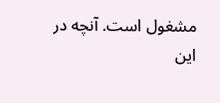مشغول است. آنچه در اين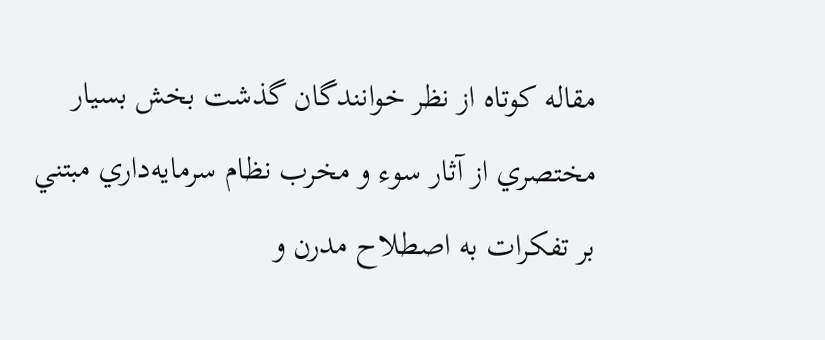مقاله كوتاه از نظر خوانندگان گذشت بخش بسيار مختصري از آثار سوء و مخرب نظام سرمايه‌داري مبتني بر تفكرات به اصطلاح مدرن و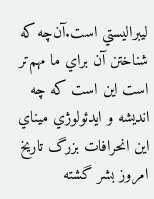ليبراليستي است.آن‌چه كه شناختن آن براي ما مهم‌تر است اين است كه چه انديشه و ايدئولوژي ميناي اين انحرافات بزرگ تاريخ امروز بشر گشته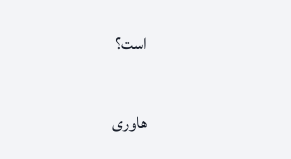است؟


هاوری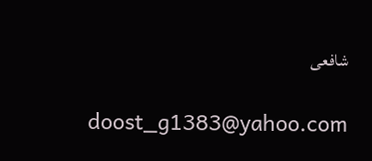شافعی

doost_g1383@yahoo.com